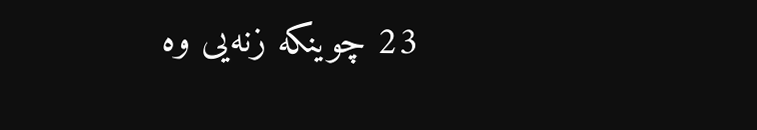23 چوینکه زنەیی وه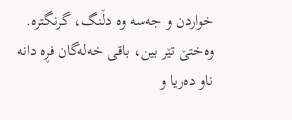خواردن و جەسه وه دڵنگ، گرنگتره.
وەختێ تێر بین، باقی خەلەگان فڕه دانه ناو دەریا و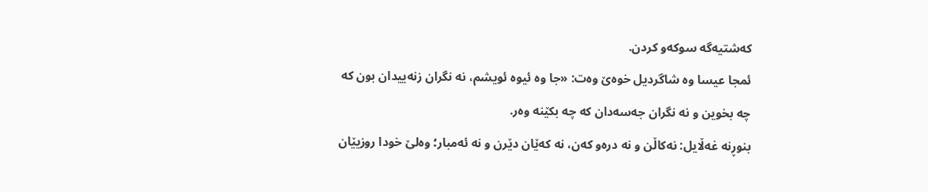کەشتیەگه سوکەو کردن.
ئمجا عیسا وه شاگردیل خوەێ وەت: «جا وه ئیوه ئویشم، نه نگران زنەییدان بون که چه بخوین و نه نگران جەسەدان که چه بکێنه وەر.
بنوڕنه غەڵایل: نەکاڵن و نه درەو کەن، نه کەێان دێرن و نه ئەمبار؛ وەلێ خودا روزیێان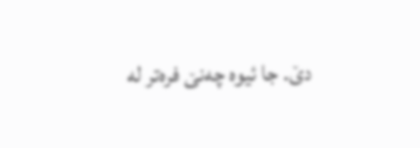دێ. جا ئیوه چەنێ فرەتر له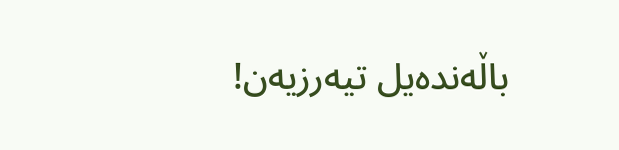باڵەندەیل تیەرزیەن!